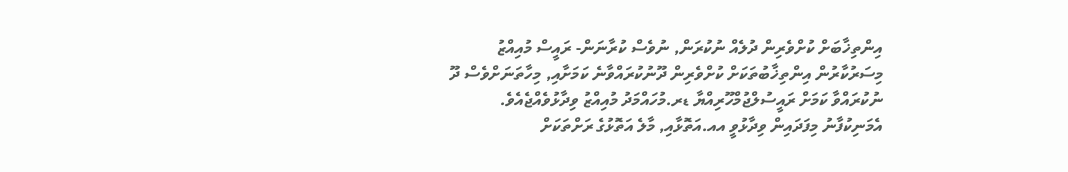އިންތިޚާބަށް ކުށްވެރިން ދުލެއް ނުކުރަން, ނުވެސް ކުރާނަން- ރައީސް މުއިއްޒު
މިސަރުކާރުން އިންތިޚާބުތަކަށް ކުށްވެރިން ދޫނުކުރައްވާނެ ކަމަށާއި, މިހާތަނަށްވެސް ދޫ ނުކުރައްވާ ކަމަށް ރައީސުލްޖުމްހޫރިއްޔާ ޑރ.މުހައްމަދު މުއިއްޒު ވިދާޅުވެއްޖެއެވެ. އެމަނިކުފާނު މިފަދައިން ވިދާޅުވީ އއ.އަތޮޅާއި, މާލެ އަތޮޅުގެ ރަށްތަކަށް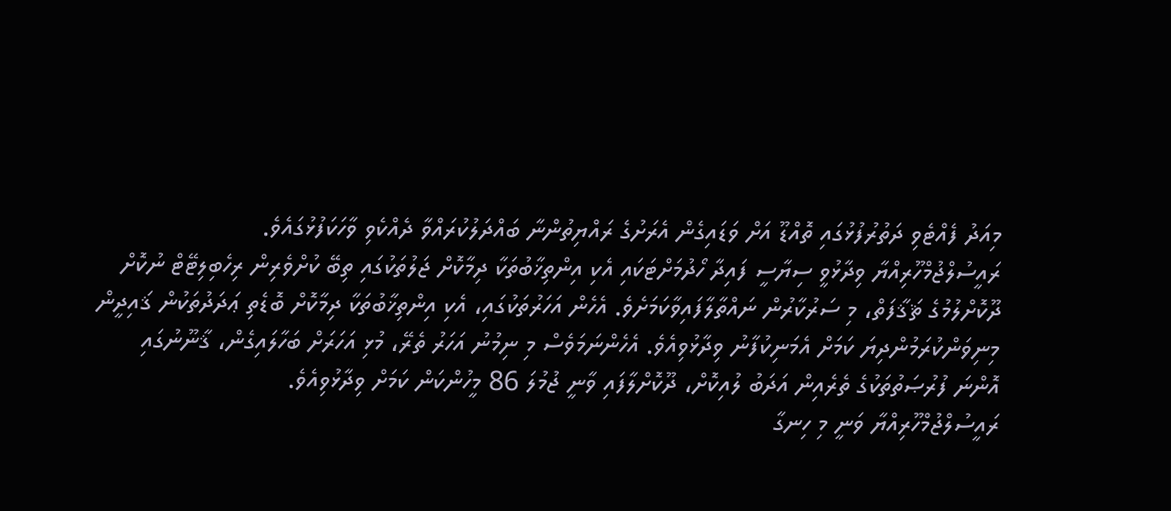މިއަދު ފެއްޓެވި ދަތުރުފުޅުގައި ތޮއްޑޫ އަށް ވަޑައިގެން އެރަށުގެ ރައްޔިތުންނާ ބައްދަލުކުރައްވާ ދެއްކެވި ވާހަކަފުޅުގައެވެ.
ރައީސުލްޖުމްހޫރިއްޔާ ވިދާޅުވީ ސިޔާސީ ފައިދާ ހޯދުމަށްޓަކައި އެކި އިންތިޚާބުތަކާ ދިމާކޮށް ޖަލުތަކުގައި ތިބޭ ކުށްވެރިން ރިހެބިލިޓޭޓް ނުކޮށް ދޫކޮށްލުމުގެ ޘަޤާފަތް، މި ސަރުކާރުން ނައްތާލާފައިވާކަމަށެވެ. އެހެން އަހަރުތަކުގައި، އެކި އިންތިޚާބުތަކާ ދިމާކޮށް ބޮޑެތި ޢަދަދުތަކުން ޤައިދީން މިނިވަންކުރަމުންދިޔަ ކަމަށް އެމަނިކުފާނު ވިދާޅުވިއެވެ. އެހެންނަމަވެސް މި ނިމުނު އަހަރު ތެރޭ، މުޅި އަހަރަށް ބަހާލައިގެން، ޤާނޫނުގައި އޮންނަ ފުރުޞަތުތަކުގެ ތެރެއިން އަދަބު ލުއިކޮށް، ދޫކޮށްލާފައި ވާނީ ޖުމުލަ 86 މީހުންކަން ކަމަށް ވިދާޅުވިއެވެ.
ރައީސުލްޖުމްހޫރިއްޔާ ވަނީ މި ހިނގާ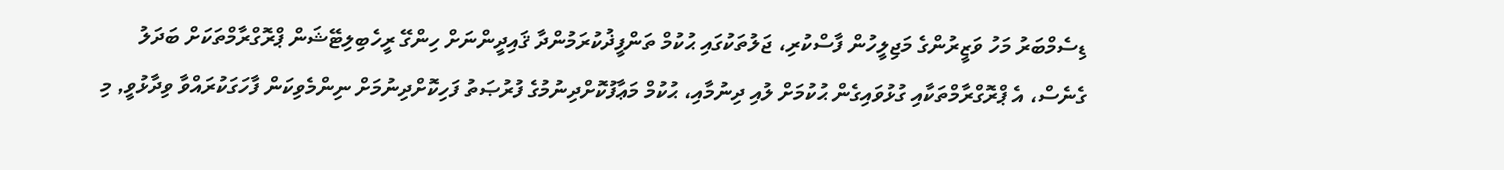ޑިސެމްބަރު މަހު ވަޒީރުންގެ މަޖިލީހުން ފާސްކުރި، ޖަލުތަކުގައި ޙުކުމް ތަންފީޛުކުރަމުންދާ ޤައިދީންނަށް ހިންގޭ ރީހެބިލިޓޭޝަން ޕްރޮގްރާމްތަކަށް ބަދަލު ގެނެސް، އެ ޕްރޮގްރާމްތަކާއި ގުޅުވައިގެން ޙުކުމަށް ލުއި ދިނުމާއި، ޙުކުމް މަޢާފުކޮށްދިނުމުގެ ފުރުޞަތު ފަހިކޮށްދިނުމަށް ނިންމެވިކަން ފާހަގަކުރައްވާ ވިދާޅުވީ, މި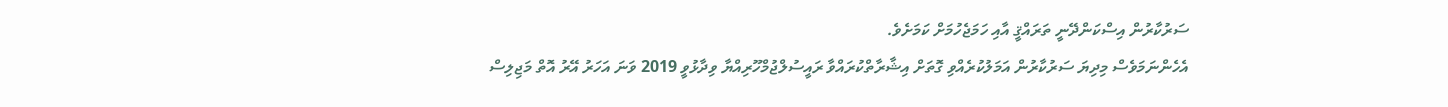ސަރުކާރުން އިސްކަންދޭނީ ތަރައްޤީ އާއި ހަމަޖެހުމަށް ކަމަށެވެ.
އެހެންނަމަވެސް މިދިޔަ ސަރުކާރުން އަމަލުކުރެއްވި ގޮތަށް އިޝާރާތްކުރައްވާ ރައީސުލްޖުމްހޫރިއްޔާ ވިދާޅުވީ 2019 ވަނަ އަހަރު އޭރު އޮތް މަޖިލިސް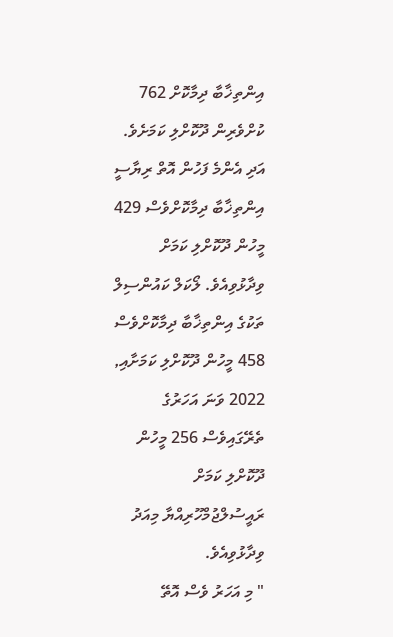އިންތިޚާބާ ދިމާކޮށް 762 ކުށްވެރިން ދޫކޮށްލި ކަމަށެވެ. އަދި އެންމެ ފަހުން އޮތް ރިޔާސީ އިންތިޚާބާ ދިމާކޮށްވެސް 429 މީހުން ދޫކޮށްލި ކަމަށް ވިދާޅުވިއެވެ. ލޯކަލް ކައުންސިލް ތަކުގެ އިންތިޚާބާ ދިމާކޮށްވެސް 458 މީހުން ދޫކޮށްލި ކަމަށާއި, 2022 ވަނަ އަހަރުގެ ތެރޭގައިވެސް 256 މީހުން ދޫކޮށްލި ކަމަށް ރައީސުލްޖުމްހޫރިއްޔާ މިއަދު ވިދާޅުވިއެވެ.
" މި އަހަރު ވެސް އޮތޭ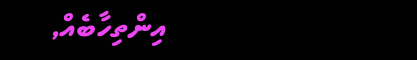އިންތިހާބެއް,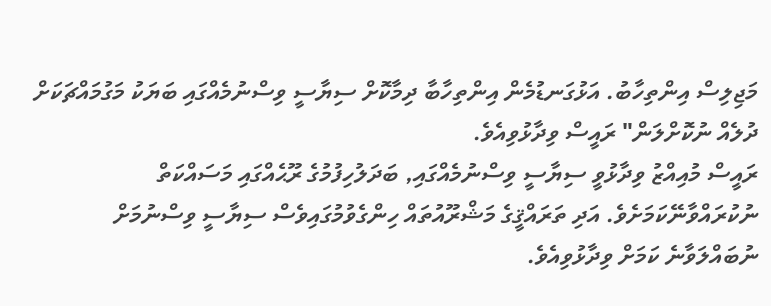މަޖިލިސް އިންތިހާބު. އަޅުގަނޑުމެން އިންތިހާބާ ދިމާކޮށް ސިޔާސީ ވިސްނުމެއްގައި ބަޔަކު މަގުމައްޗަކަށް ދުލެއް ނުކޮށްލަން" ރައީސް ވިދާޅުވިއެވެ.
ރައީސް މުއިއްޒު ވިދާޅުވީ ސިޔާސީ ވިސްނުމެއްގައި, ބަދަލުހިފުމުގެ ރޫޙެއްގައި މަސައްކަތް ނުކުރައްވާނޭކަމަށެވެ. އަދި ތަރައްޤީގެ މަޝްރޫއުތައް ހިންގެވުމުގައިވެސް ސިޔާސީ ވިސްނުމަށް ނުބައްލަވާނެ ކަމަށް ވިދާޅުވިއެވެ.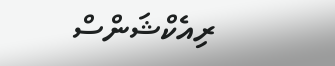ރިއެކްޝަންސް